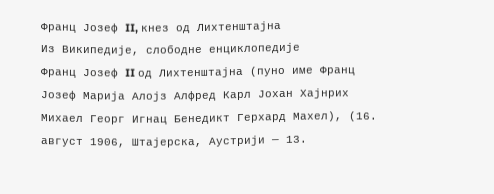Франц Јозеф II, кнез од Лихтенштајна
Из Википедије, слободне енциклопедије
Франц Јозеф II од Лихтенштајна (пуно име Франц Јозеф Марија Алојз Алфред Карл Јохан Хајнрих Михаел Георг Игнац Бенедикт Герхард Махел), (16. август 1906, Штајерска, Аустрији — 13.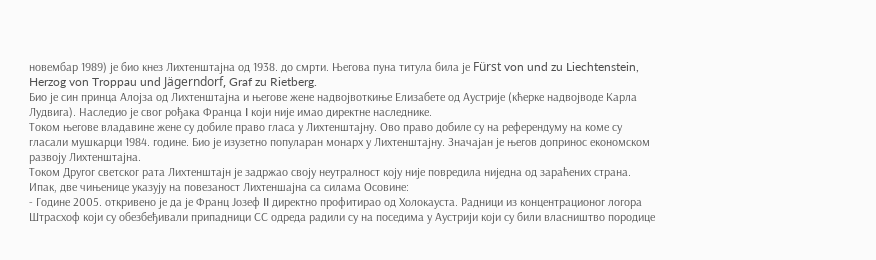новембар 1989) је био кнез Лихтенштајна од 1938. до смрти. Његова пуна титула била је Fürst von und zu Liechtenstein, Herzog von Troppau und Jägerndorf, Graf zu Rietberg.
Био је син принца Алојза од Лихтенштајна и његове жене надвојвоткиње Елизабете од Аустрије (кћерке надвојводе Карла Лудвига). Наследио је свог рођака Франца I који није имао директне наследнике.
Током његове владавине жене су добиле право гласа у Лихтенштајну. Ово право добиле су на референдуму на коме су гласали мушкарци 1984. године. Био је изузетно популаран монарх у Лихтенштајну. Значајан је његов допринос економском развоју Лихтенштајна.
Током Другог светског рата Лихтенштајн је задржао своју неутралност коју није повредила ниједна од зараћених страна. Ипак, две чињенице указују на повезаност Лихтеншајна са силама Осовине:
- Године 2005. откривено је да је Франц Јозеф II директно профитирао од Холокауста. Радници из концентрационог логора Штрасхоф који су обезбеђивали припадници СС одреда радили су на поседима у Аустрији који су били власништво породице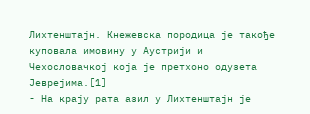Лихтенштајн. Кнежевска породица је такође куповала имовину у Аустрији и Чехословачкој која је претхоно одузета Јеврејима.[1]
- На крају рата азил у Лихтенштајн је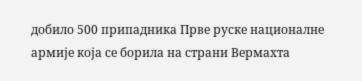добило 500 припадника Прве руске националне армије која се борила на страни Вермахта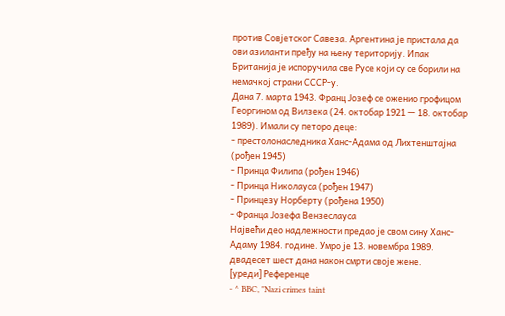против Совјетског Савеза. Аргентина је пристала да ови азиланти пређу на њену територију. Ипак Британија је испоручила све Русе који су се борили на немачкој страни СССР-у.
Дана 7. марта 1943. Франц Јозеф се оженио грофицом Георгином од Вилзека (24. октобар 1921 — 18. октобар 1989). Имали су петоро деце:
- престолонаследника Ханс-Адама од Лихтенштајна (рођен 1945)
- Принца Филипа (рођен 1946)
- Принца Николауса (рођен 1947)
- Принцезу Норберту (рођена 1950)
- Франца Јозефа Вензеслауса
Највећи део надлежности предао је свом сину Ханс-Адаму 1984. године. Умро је 13. новембра 1989. двадесет шест дана након смрти своје жене.
[уреди] Референце
- ^ BBC, "Nazi crimes taint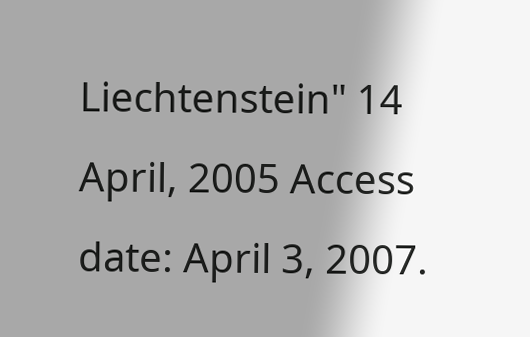Liechtenstein" 14 April, 2005 Access date: April 3, 2007.